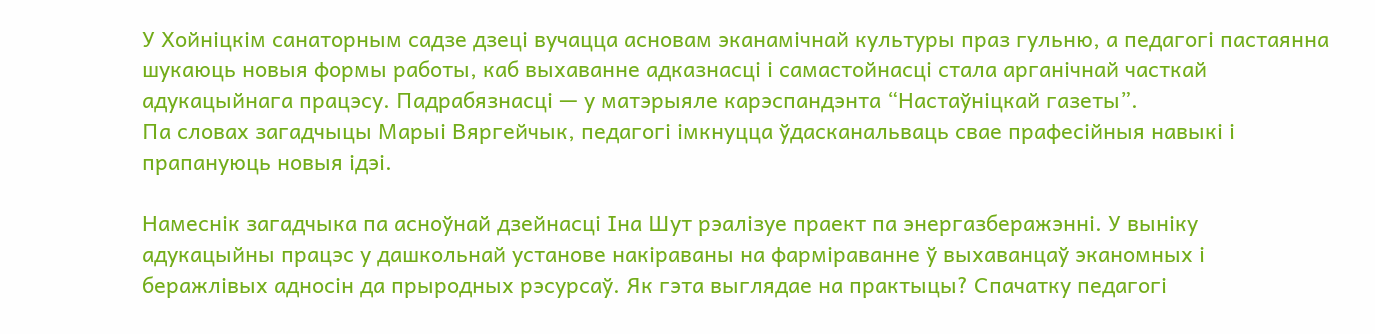У Хойніцкім санаторным садзе дзеці вучацца асновам эканамічнай культуры праз гульню, а педагогі пастаянна шукаюць новыя формы работы, каб выхаванне адказнасці і самастойнасці стала арганічнай часткай адукацыйнага працэсу. Падрабязнасці — у матэрыяле карэспандэнта “Настаўніцкай газеты”.
Па словах загадчыцы Марыі Вяргейчык, педагогі імкнуцца ўдасканальваць свае прафесійныя навыкі і прапануюць новыя ідэі.

Намеснік загадчыка па асноўнай дзейнасці Іна Шут рэалізуе праект па энергазберажэнні. У выніку адукацыйны працэс у дашкольнай установе накіраваны на фарміраванне ў выхаванцаў эканомных і беражлівых адносін да прыродных рэсурсаў. Як гэта выглядае на практыцы? Спачатку педагогі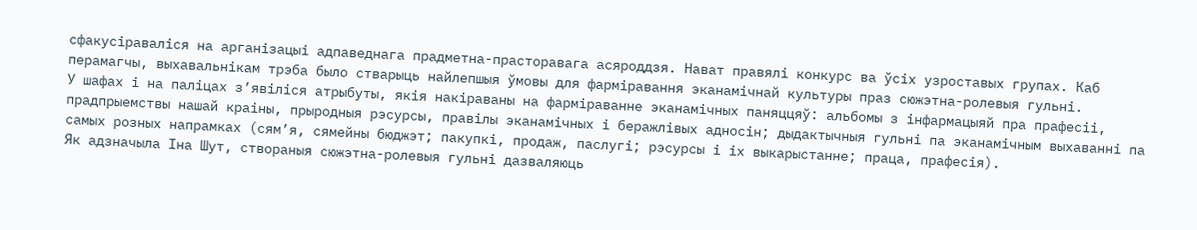сфакусіраваліся на арганізацыі адпаведнага прадметна-прасторавага асяроддзя. Нават правялі конкурс ва ўсіх узроставых групах. Каб перамагчы, выхавальнікам трэба было стварыць найлепшыя ўмовы для фарміравання эканамічнай культуры праз сюжэтна-ролевыя гульні.
У шафах і на паліцах з’явіліся атрыбуты, якія накіраваны на фарміраванне эканамічных паняццяў: альбомы з інфармацыяй пра прафесіі, прадпрыемствы нашай краіны, прыродныя рэсурсы, правілы эканамічных і беражлівых адносін; дыдактычныя гульні па эканамічным выхаванні па самых розных напрамках (сям’я, сямейны бюджэт; пакупкі, продаж, паслугі; рэсурсы і іх выкарыстанне; праца, прафесія).
Як адзначыла Іна Шут, створаныя сюжэтна-ролевыя гульні дазваляюць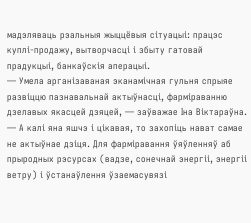мадэляваць рэальныя жыццёвыя сітуацыі: працэс куплі-продажу, вытворчасці і збыту гатовай прадукцыі, банкаўскія аперацыі.
— Умела арганізаваная эканамічная гульня спрыяе развіццю пазнавальнай актыўнасці, фарміраванню дзелавых якасцей дзяцей, — заўважае Іна Віктараўна. — А калі яна яшчэ і цікавая, то захопіць нават самае не актыўнае дзіця. Для фарміравання ўяўленняў аб прыродных рэсурсах (вадзе, сонечнай энергіі, энергіі ветру) і ўстанаўлення ўзаемасувязі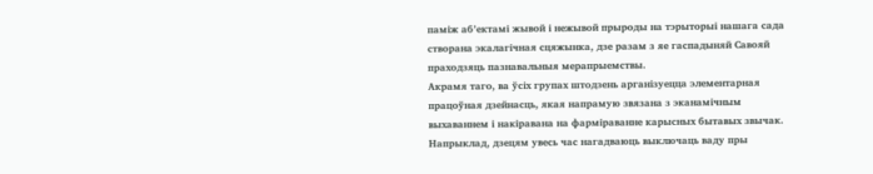паміж аб’ектамі жывой і нежывой прыроды на тэрыторыі нашага сада створана экалагічная сцяжынка, дзе разам з яе гаспадыняй Савояй праходзяць пазнавальныя мерапрыемствы.
Акрамя таго, ва ўсіх групах штодзень арганізуецца элементарная працоўная дзейнасць, якая напрамую звязана з эканамічным выхаваннем і накіравана на фарміраванне карысных бытавых звычак. Напрыклад, дзецям увесь час нагадваюць выключаць ваду пры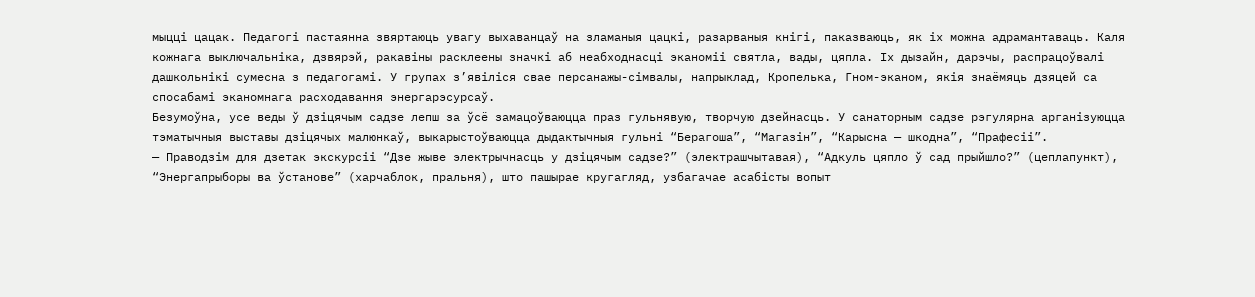мыцці цацак. Педагогі пастаянна звяртаюць увагу выхаванцаў на зламаныя цацкі, разарваныя кнігі, паказваюць, як іх можна адрамантаваць. Каля кожнага выключальніка, дзвярэй, ракавіны расклеены значкі аб неабходнасці эканоміі святла, вады, цяпла. Іх дызайн, дарэчы, распрацоўвалі дашкольнікі сумесна з педагогамі. У групах з’явіліся свае персанажы-сімвалы, напрыклад, Кропелька, Гном-эканом, якія знаёмяць дзяцей са спосабамі эканомнага расходавання энергарэсурсаў.
Безумоўна, усе веды ў дзіцячым садзе лепш за ўсё замацоўваюцца праз гульнявую, творчую дзейнасць. У санаторным садзе рэгулярна арганізуюцца тэматычныя выставы дзіцячых малюнкаў, выкарыстоўваюцца дыдактычныя гульні “Берагоша”, “Магазін”, “Карысна — шкодна”, “Прафесіі”.
— Праводзім для дзетак экскурсіі “Дзе жыве электрычнасць у дзіцячым садзе?” (электрашчытавая), “Адкуль цяпло ў сад прыйшло?” (цеплапункт), “Энергапрыборы ва ўстанове” (харчаблок, пральня), што пашырае кругагляд, узбагачае асабісты вопыт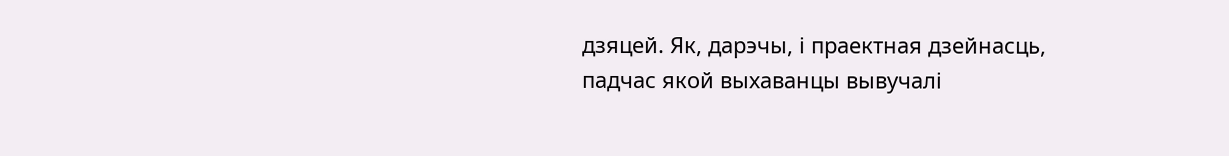дзяцей. Як, дарэчы, і праектная дзейнасць, падчас якой выхаванцы вывучалі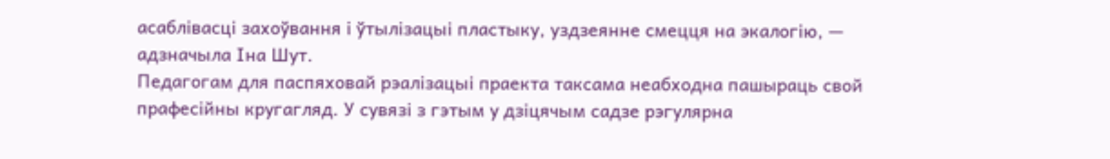асаблівасці захоўвання і ўтылізацыі пластыку, уздзеянне смецця на экалогію, — адзначыла Іна Шут.
Педагогам для паспяховай рэалізацыі праекта таксама неабходна пашыраць свой прафесійны кругагляд. У сувязі з гэтым у дзіцячым садзе рэгулярна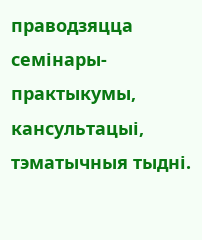праводзяцца семінары-практыкумы, кансультацыі, тэматычныя тыдні.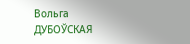Вольга ДУБОЎСКАЯ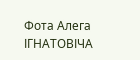Фота Алега ІГНАТОВІЧА